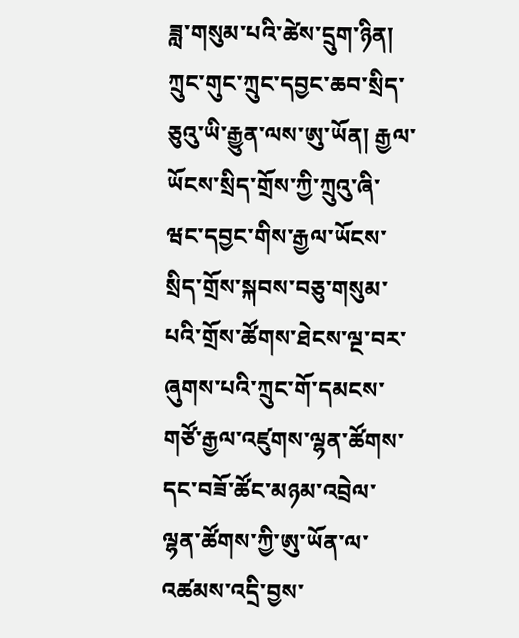ཟླ་གསུམ་པའི་ཚེས་དྲུག་ཉིན། ཀྲུང་གུང་ཀྲུང་དབྱང་ཆབ་སྲིད་ཅུའུ་ཡི་རྒྱུན་ལས་ཨུ་ཡོན། རྒྱལ་ཡོངས་སྲིད་གྲོས་ཀྱི་ཀྲུའུ་ཞི་ཝང་དབྱང་གིས་རྒྱལ་ཡོངས་སྲིད་གྲོས་སྐབས་བཅུ་གསུམ་པའི་གྲོས་ཚོགས་ཐེངས་ལྔ་བར་ཞུགས་པའི་ཀྲུང་གོ་དམངས་གཙོ་རྒྱལ་འཛུགས་ལྷན་ཚོགས་དང་བཟོ་ཚོང་མཉམ་འབྲེལ་ལྷན་ཚོགས་ཀྱི་ཨུ་ཡོན་ལ་འཚམས་འདྲི་བྱས་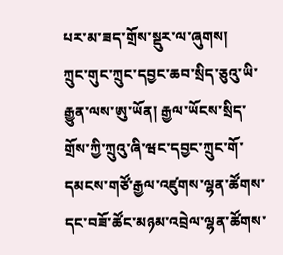པར་མ་ཟད་གྲོས་སྡུར་ལ་ཞུགས།
ཀྲུང་གུང་ཀྲུང་དབྱང་ཆབ་སྲིད་ཅུའུ་ཡི་རྒྱུན་ལས་ཨུ་ཡོན། རྒྱལ་ཡོངས་སྲིད་གྲོས་ཀྱི་ཀྲུའུ་ཞི་ཝང་དབྱང་ཀྲུང་གོ་དམངས་གཙོ་རྒྱལ་འཛུགས་ལྷན་ཚོགས་དང་བཟོ་ཚོང་མཉམ་འབྲེལ་ལྷན་ཚོགས་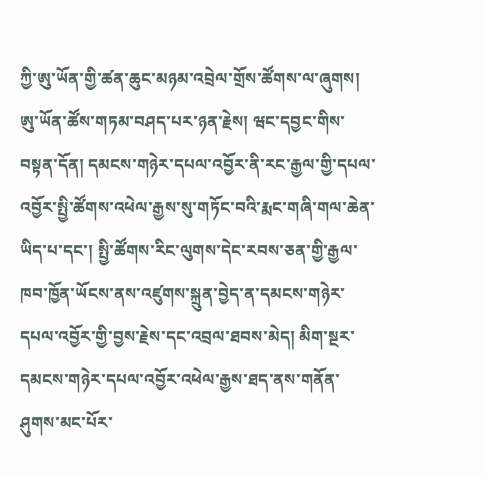ཀྱི་ཨུ་ཡོན་གྱི་ཚན་ཆུང་མཉམ་འབྲེལ་གྲོས་ཚོགས་ལ་ཞུགས། ཨུ་ཡོན་ཚོས་གཏམ་བཤད་པར་ཉན་རྗེས། ཝང་དབྱང་གིས་བསྟན་དོན། དམངས་གཉེར་དཔལ་འབྱོར་ནི་རང་རྒྱལ་གྱི་དཔལ་འབྱོར་སྤྱི་ཚོགས་འཕེལ་རྒྱས་སུ་གཏོང་བའི་རྨང་གཞི་གལ་ཆེན་ཡིད་པ་དང་། སྤྱི་ཚོགས་རིང་ལུགས་དེང་རབས་ཅན་གྱི་རྒྱལ་ཁབ་ཁྱོན་ཡོངས་ནས་འཛུགས་སྐྲུན་བྱེད་ན་དམངས་གཉེར་དཔལ་འབྱོར་གྱི་བྱས་རྗེས་དང་འབྲལ་ཐབས་མེད། མིག་སྔར་དམངས་གཉེར་དཔལ་འབྱོར་འཕེལ་རྒྱས་ཐད་ནས་གནོན་ཤུགས་མང་པོར་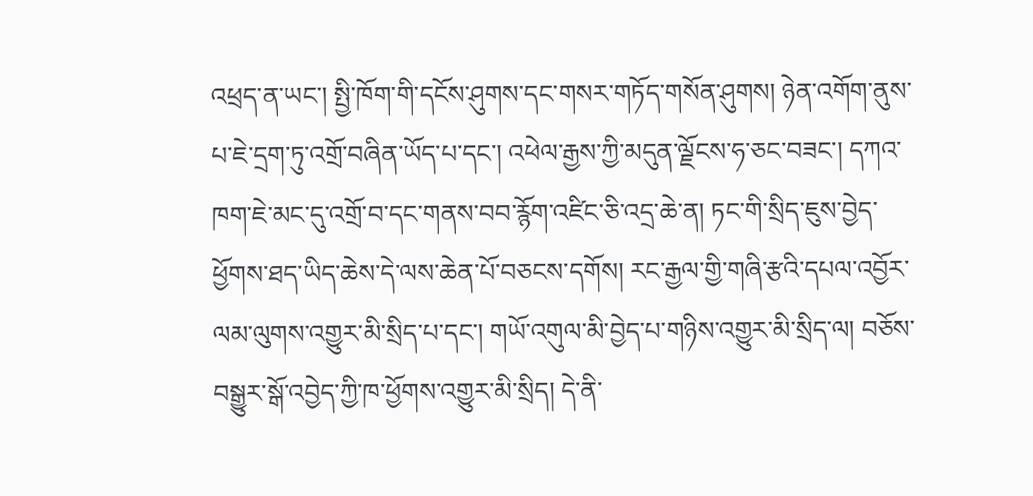འཕྲད་ན་ཡང་། སྤྱི་ཁོག་གི་དངོས་ཤུགས་དང་གསར་གཏོད་གསོན་ཤུགས། ཉེན་འགོག་ནུས་པ་ཇེ་དྲག་ཏུ་འགྲོ་བཞིན་ཡོད་པ་དང་། འཕེལ་རྒྱས་ཀྱི་མདུན་ལྗོངས་ཧ་ཅང་བཟང་། དཀའ་ཁག་ཇེ་མང་དུ་འགྲོ་བ་དང་གནས་བབ་རྙོག་འཛིང་ཅི་འདྲ་ཆེ་ན། ཏང་གི་སྲིད་ཇུས་བྱེད་ཕྱོགས་ཐད་ཡིད་ཆེས་དེ་ལས་ཆེན་པོ་བཅངས་དགོས། རང་རྒྱལ་གྱི་གཞི་རྩའི་དཔལ་འབྱོར་ལམ་ལུགས་འགྱུར་མི་སྲིད་པ་དང་། གཡོ་འགུལ་མི་བྱེད་པ་གཉིས་འགྱུར་མི་སྲིད་ལ། བཅོས་བསྒྱུར་སྒོ་འབྱེད་ཀྱི་ཁ་ཕྱོགས་འགྱུར་མི་སྲིད། དེ་ནི་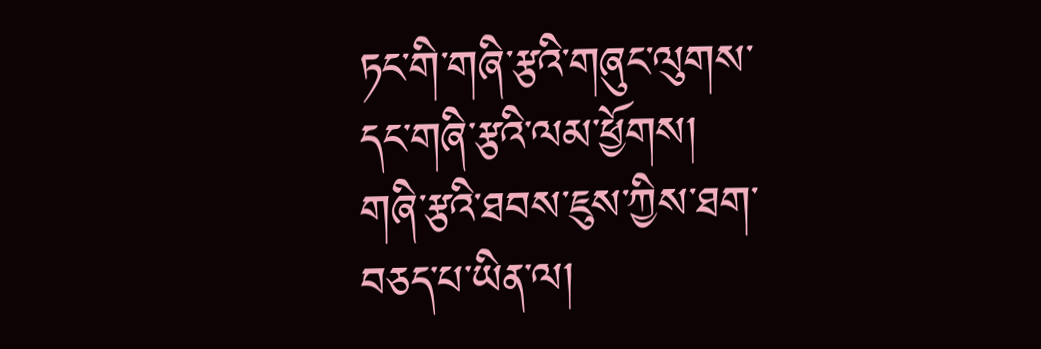ཏང་གི་གཞི་རྩའི་གཞུང་ལུགས་དང་གཞི་རྩའི་ལམ་ཕྱོགས། གཞི་རྩའི་ཐབས་ཇུས་ཀྱིས་ཐག་བཅད་པ་ཡིན་ལ།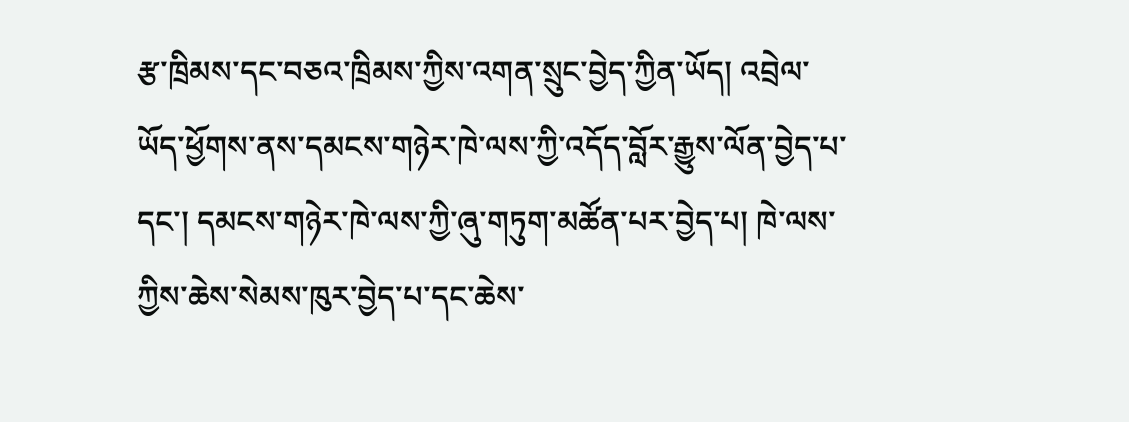རྩ་ཁྲིམས་དང་བཅའ་ཁྲིམས་ཀྱིས་འགན་སྲུང་བྱེད་ཀྱིན་ཡོད། འབྲེལ་ཡོད་ཕྱོགས་ནས་དམངས་གཉེར་ཁེ་ལས་ཀྱི་འདོད་བློར་རྒྱུས་ལོན་བྱེད་པ་དང་། དམངས་གཉེར་ཁེ་ལས་ཀྱི་ཞུ་གཏུག་མཚོན་པར་བྱེད་པ། ཁེ་ལས་ཀྱིས་ཆེས་སེམས་ཁུར་བྱེད་པ་དང་ཆེས་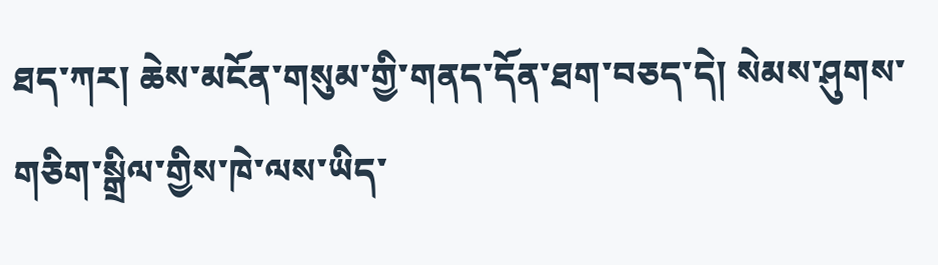ཐད་ཀར། ཆེས་མངོན་གསུམ་གྱི་གནད་དོན་ཐག་བཅད་དེ། སེམས་ཤུགས་གཅིག་སྒྲིལ་གྱིས་ཁེ་ལས་ཡིད་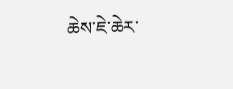ཆེས་ཇེ་ཆེར་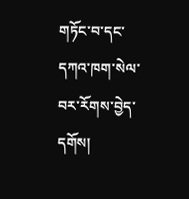གཏོང་བ་དང་དཀའ་ཁག་སེལ་བར་རོགས་བྱེད་དགོས།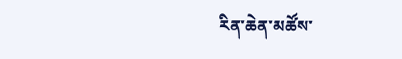རིན་ཆེན་མཚོས་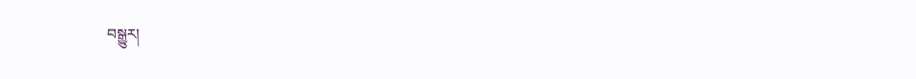བསྒྱུར།